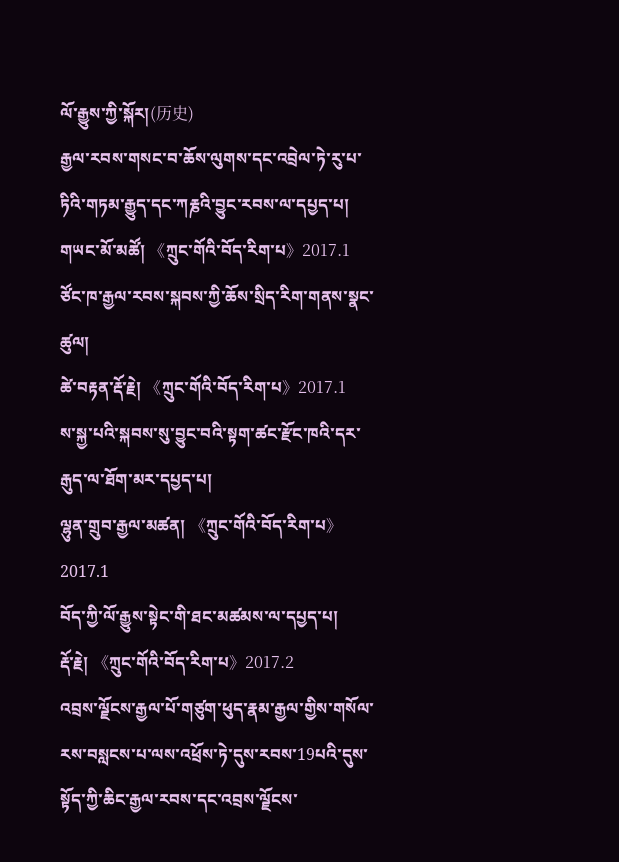ལོ་རྒྱུས་ཀྱི་སྐོར།(历史)
རྒྱལ་རབས་གསང་བ་ཆོས་ལུགས་དང་འབྲེལ་ཏེ་རུ་པ་ཏིའི་གཏམ་རྒྱུད་དང་ཀརྞའི་བྱུང་རབས་ལ་དཔྱད་པ།
གཡང་མོ་མཚོ། 《ཀྲུང་གོའི་བོད་རིག་པ》2017.1
ཙོང་ཁ་རྒྱལ་རབས་སྐབས་ཀྱི་ཆོས་སྲིད་རིག་གནས་སྣང་ཚུལ།
ཚེ་བརྟན་རྡོ་རྗེ། 《ཀྲུང་གོའི་བོད་རིག་པ》2017.1
ས་སྐྱ་པའི་སྐབས་སུ་བྱུང་བའི་སྟག་ཚང་རྫོང་ཁའི་དར་རྒུད་ལ་ཐོག་མར་དཔྱད་པ།
ལྷུན་གྲུབ་རྒྱལ་མཚན། 《ཀྲུང་གོའི་བོད་རིག་པ》2017.1
བོད་ཀྱི་ལོ་རྒྱུས་སྟེང་གི་ཐང་མཚམས་ལ་དཔྱད་པ།
རྡོ་རྗེ། 《ཀྲུང་གོའི་བོད་རིག་པ》2017.2
འབྲས་ལྗོངས་རྒྱལ་པོ་གཙུག་ཕུད་རྣམ་རྒྱལ་གྱིས་གསོལ་རས་བསླངས་པ་ལས་འཕྲོས་ཏེ་དུས་རབས་19པའི་དུས་སྟོད་ཀྱི་ཆིང་རྒྱལ་རབས་དང་འབྲས་ལྗོངས་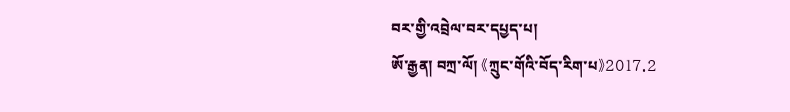བར་གྱི་འབྲེལ་བར་དཔྱད་པ།
ཨོ་རྒྱན། བཀྲ་ལོ། 《ཀྲུང་གོའི་བོད་རིག་པ》2017.2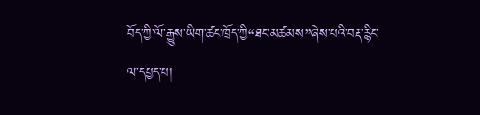བོད་ཀྱི་ལོ་རྒྱུས་ཡིག་ཚང་ཁྲོད་ཀྱི“ཐང་མཚམས”ཞེས་པའི་བརྡ་རྙིང་ལ་དཔྱད་པ།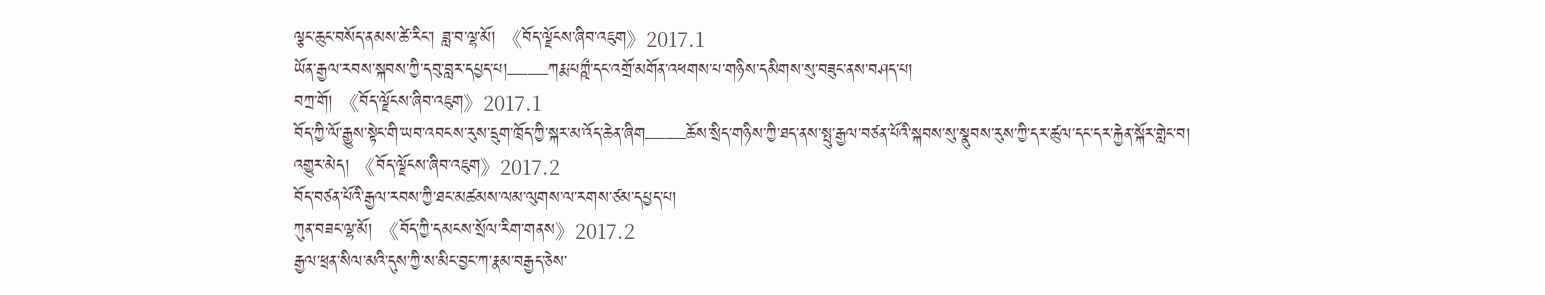ལྕང་ཆུང་བསོད་ནམས་ཚེ་རིང་། ཟླ་བ་ལྷ་མོ། 《བོད་ལྗོངས་ཞིབ་འཇུག》2017.1
ཡོན་རྒྱལ་རབས་སྐབས་ཀྱི་དབུ་བླར་དཔྱད་པ།——ཀརྨ་པཀྵྀ་དང་འགྲོ་མགོན་འཕགས་པ་གཉིས་དམིགས་སུ་བཟུང་ནས་བཤད་པ།
བཀྲ་གོ། 《བོད་ལྗོངས་ཞིབ་འཇུག》2017.1
བོད་ཀྱི་ལོ་རྒྱུས་སྟེང་གི་ཡབ་འབངས་རུས་དྲུག་ཁྲོད་ཀྱི་སྐར་མ་འོད་ཆེན་ཞིག——ཆོས་སྲིད་གཉིས་ཀྱི་ཐད་ནས་སྤུ་རྒྱལ་བཙན་པོའི་སྐབས་སུ་སྣུབས་རུས་ཀྱི་དར་ཚུལ་དང་དར་རྐྱེན་སྐོར་གླེང་བ།
འགྱུར་མེད། 《བོད་ལྗོངས་ཞིབ་འཇུག》2017.2
བོད་བཙན་པོའི་རྒྱལ་རབས་ཀྱི་ཐང་མཚམས་ལམ་ལུགས་ལ་རགས་ཙམ་དཔྱད་པ།
ཀུན་བཟང་ལྷ་མོ། 《བོད་ཀྱི་དམངས་སྲོལ་རིག་གནས》2017.2
རྒྱལ་ཕྲན་སིལ་མའི་དུས་ཀྱི་ས་མིང་བྱང་ཀ་རྣམ་བརྒྱད་ཅེས་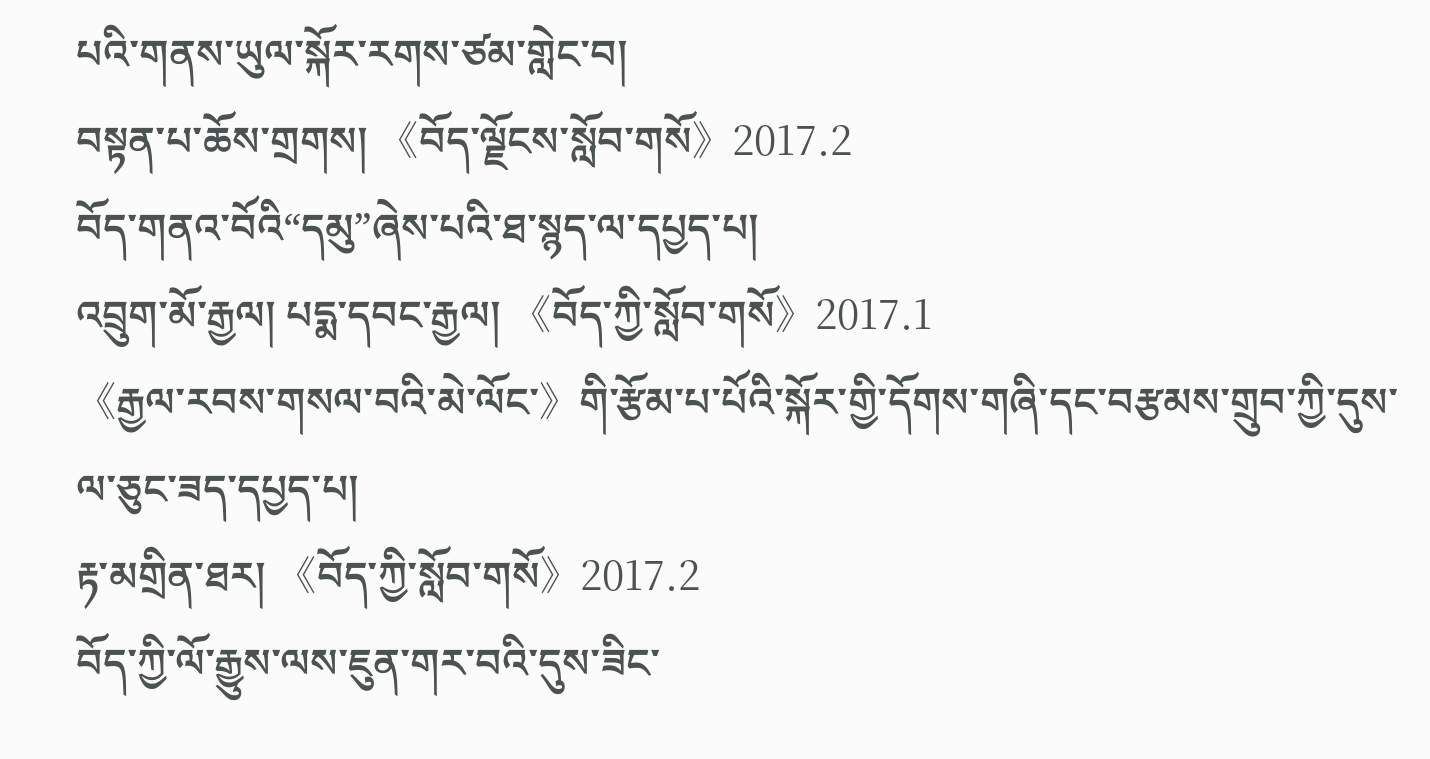པའི་གནས་ཡུལ་སྐོར་རགས་ཙམ་གླེང་བ།
བསྟན་པ་ཆོས་གྲགས། 《བོད་ལྗོངས་སློབ་གསོ》2017.2
བོད་གནའ་བོའི“དམུ”ཞེས་པའི་ཐ་སྙད་ལ་དཔྱད་པ།
འབྲུག་མོ་རྒྱལ། པདྨ་དབང་རྒྱལ། 《བོད་ཀྱི་སློབ་གསོ》2017.1
《རྒྱལ་རབས་གསལ་བའི་མེ་ལོང་》གི་རྩོམ་པ་པོའི་སྐོར་གྱི་དོགས་གཞི་དང་བརྩམས་གྲུབ་ཀྱི་དུས་ལ་ཅུང་ཟད་དཔྱད་པ།
རྟ་མགྲིན་ཐར། 《བོད་ཀྱི་སློབ་གསོ》2017.2
བོད་ཀྱི་ལོ་རྒྱུས་ལས་ཇུན་གར་བའི་དུས་ཟིང་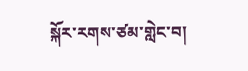སྐོར་རགས་ཙམ་གླེང་བ།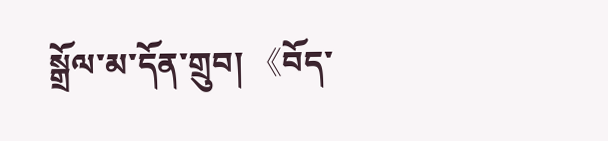སྒྲོལ་མ་དོན་གྲུབ། 《བོད་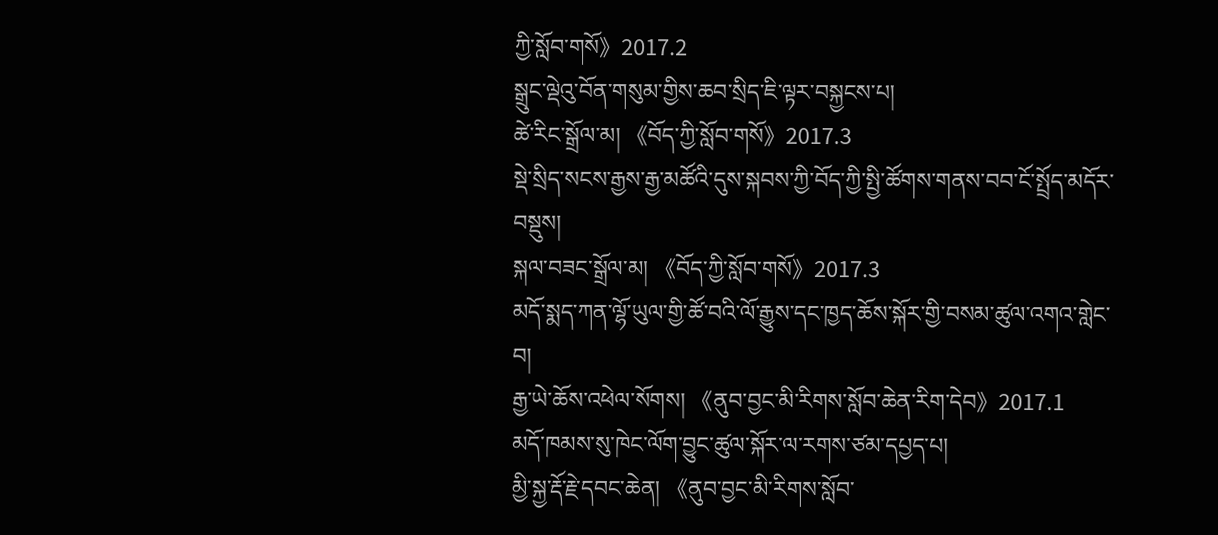ཀྱི་སློབ་གསོ》2017.2
སྒྲུང་ལྡེའུ་བོན་གསུམ་གྱིས་ཆབ་སྲིད་ཇི་ལྟར་བསྐྱངས་པ།
ཚེ་རིང་སྒྲོལ་མ། 《བོད་ཀྱི་སློབ་གསོ》2017.3
སྡེ་སྲིད་སངས་རྒྱས་རྒྱ་མཚོའི་དུས་སྐབས་ཀྱི་བོད་ཀྱི་སྤྱི་ཚོགས་གནས་བབ་ངོ་སྤྲོད་མདོར་བསྡུས།
སྐལ་བཟང་སྒྲོལ་མ། 《བོད་ཀྱི་སློབ་གསོ》2017.3
མདོ་སྨད་ཀན་ལྷོ་ཡུལ་གྱི་ཚོ་བའི་ལོ་རྒྱུས་དང་ཁྱད་ཆོས་སྐོར་གྱི་བསམ་ཚུལ་འགའ་གླེང་བ།
རྒྱ་ཡེ་ཆོས་འཕེལ་སོགས། 《ནུབ་བྱང་མི་རིགས་སློབ་ཆེན་རིག་དེབ》2017.1
མདོ་ཁམས་སུ་ཁེང་ལོག་བྱུང་ཚུལ་སྐོར་ལ་རགས་ཙམ་དཔྱད་པ།
མྱི་སྐྱ་རྡོ་རྗེ་དབང་ཆེན། 《ནུབ་བྱང་མི་རིགས་སློབ་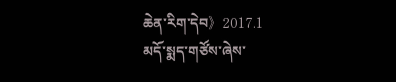ཆེན་རིག་དེབ》2017.1
མདོ་སྨད་གཙོས་ཞེས་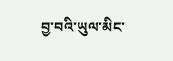བྱ་བའི་ཡུལ་མིང་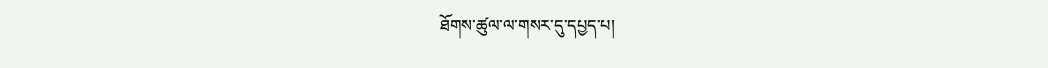ཐོགས་ཚུལ་ལ་གསར་དུ་དཔྱད་པ།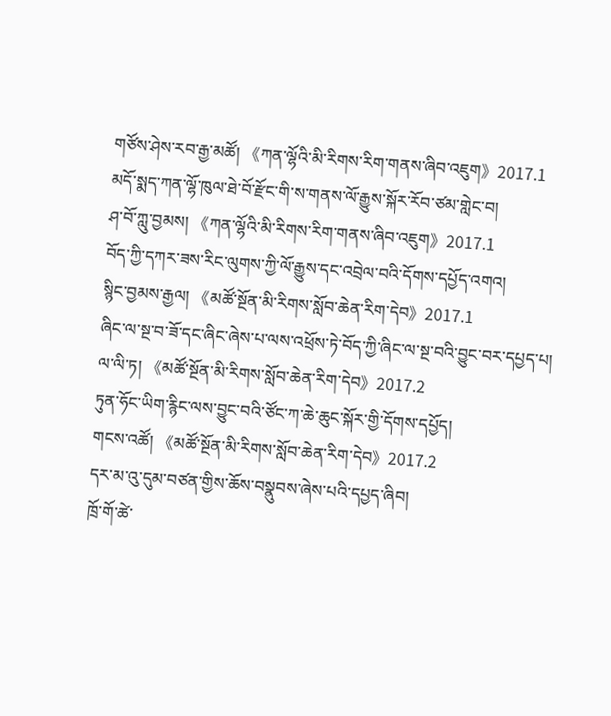གཙོས་ཤེས་རབ་རྒྱ་མཚོ། 《ཀན་ལྷོའི་མི་རིགས་རིག་གནས་ཞིབ་འཇུག》2017.1
མདོ་སྨད་ཀན་ལྷོ་ཁུལ་ཐེ་བོ་རྫོང་གི་ས་གནས་ལོ་རྒྱུས་སྐོར་རོབ་ཙམ་གླེང་བ།
ཤ་བོ་ཀླུ་བྱམས། 《ཀན་ལྷོའི་མི་རིགས་རིག་གནས་ཞིབ་འཇུག》2017.1
བོད་ཀྱི་དཀར་ཟས་རིང་ལུགས་ཀྱི་ལོ་རྒྱུས་དང་འབྲེལ་བའི་དོགས་དཔྱོད་འགའ།
སྙིང་བྱམས་རྒྱལ། 《མཚོ་སྔོན་མི་རིགས་སློབ་ཆེན་རིག་དེབ》2017.1
ཞིང་ལ་སྔ་བ་ཟོ་དང་ཞིང་ཞེས་པ་ལས་འཕྲོས་ཏེ་བོད་ཀྱི་ཞིང་ལ་སྔ་བའི་བྱུང་བར་དཔྱད་པ།
ལ་ལི་ཏ། 《མཚོ་སྔོན་མི་རིགས་སློབ་ཆེན་རིག་དེབ》2017.2
ཏུན་ཧོང་ཡིག་རྙིང་ལས་བྱུང་བའི་ཙོང་ཀ་ཆེ་ཆུང་སྐོར་གྱི་དོགས་དཔྱོད།
གངས་འཚོ། 《མཚོ་སྔོན་མི་རིགས་སློབ་ཆེན་རིག་དེབ》2017.2
དར་མ་འུ་དུམ་བཙན་གྱིས་ཆོས་བསྣུབས་ཞེས་པའི་དཔྱད་ཞིབ།
ཁྲོ་གོ་ཚེ་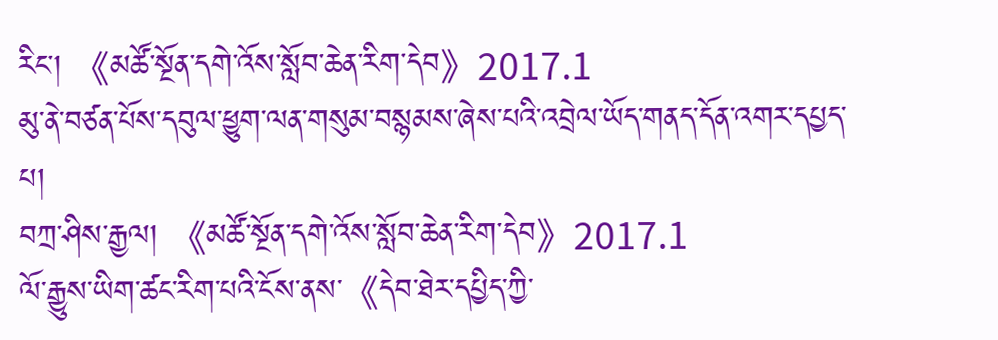རིང་། 《མཚོ་སྔོན་དགེ་འོས་སློབ་ཆེན་རིག་དེབ》2017.1
མུ་ནེ་བཙན་པོས་དབུལ་ཕྱུག་ལན་གསུམ་བསྙམས་ཞེས་པའི་འབྲེལ་ཡོད་གནད་དོན་འགར་དཔྱད་པ།
བཀྲ་ཤིས་རྒྱལ། 《མཚོ་སྔོན་དགེ་འོས་སློབ་ཆེན་རིག་དེབ》2017.1
ལོ་རྒྱུས་ཡིག་ཚང་རིག་པའི་ངོས་ནས་《དེབ་ཐེར་དཔྱིད་ཀྱི་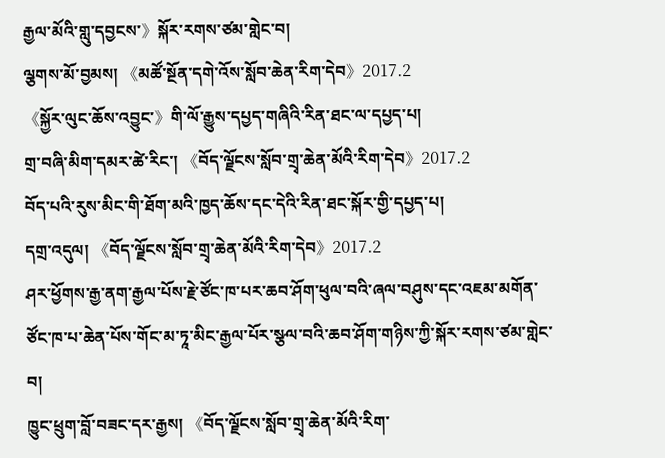རྒྱལ་མོའི་གླུ་དབྱངས་》སྐོར་རགས་ཙམ་གླེང་བ།
ལྕགས་མོ་བྱམས། 《མཚོ་སྔོན་དགེ་འོས་སློབ་ཆེན་རིག་དེབ》2017.2
《སྐྱོར་ལུང་ཆོས་འབྱུང་》གི་ལོ་རྒྱུས་དཔྱད་གཞིའི་རིན་ཐང་ལ་དཔྱད་པ།
གྲ་བཞི་མིག་དམར་ཚེ་རིང་། 《བོད་ལྗོངས་སློབ་གྲྭ་ཆེན་མོའི་རིག་དེབ》2017.2
བོད་པའི་རུས་མིང་གི་ཐོག་མའི་ཁྱད་ཆོས་དང་དེའི་རིན་ཐང་སྐོར་གྱི་དཔྱད་པ།
དགྲ་འདུལ། 《བོད་ལྗོངས་སློབ་གྲྭ་ཆེན་མོའི་རིག་དེབ》2017.2
ཤར་ཕྱོགས་རྒྱ་ནག་རྒྱལ་པོས་རྗེ་ཙོང་ཁ་པར་ཆབ་ཤོག་ཕུལ་བའི་ཞལ་བཤུས་དང་འཇམ་མགོན་ཙོང་ཁ་པ་ཆེན་པོས་གོང་མ་ཏཱ་མིང་རྒྱལ་པོར་སྩལ་བའི་ཆབ་ཤོག་གཉིས་ཀྱི་སྐོར་རགས་ཙམ་གླེང་བ།
ཁྱུང་ཕྲུག་བློ་བཟང་དར་རྒྱས། 《བོད་ལྗོངས་སློབ་གྲྭ་ཆེན་མོའི་རིག་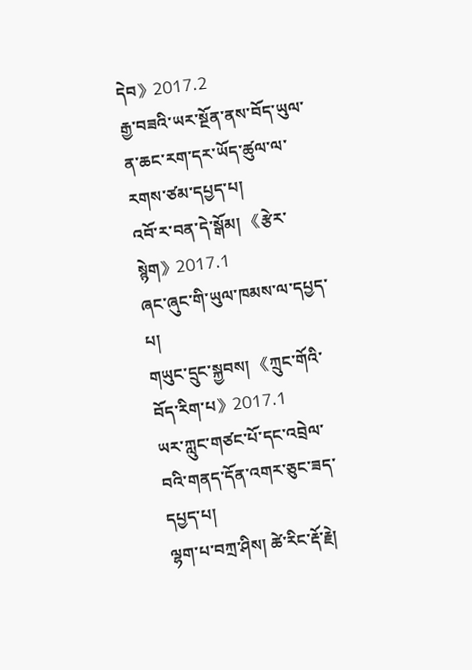དེབ》2017.2
རྒྱ་བཟའི་ཡར་སྔོན་ནས་བོད་ཡུལ་ན་ཆང་རག་དར་ཡོད་ཚུལ་ལ་རགས་ཙམ་དཔྱད་པ།
འབོ་ར་བན་དེ་སྒོམ། 《རྩེར་སྙེག》2017.1
ཞང་ཞུང་གི་ཡུལ་ཁམས་ལ་དཔྱད་པ།
གཡུང་དྲུང་སྐྱབས། 《ཀྲུང་གོའི་བོད་རིག་པ》2017.1
ཡར་ཀླུང་གཙང་པོ་དང་འབྲེལ་བའི་གནད་དོན་འགར་ཅུང་ཟད་དཔྱད་པ།
ལྷག་པ་བཀྲ་ཤིས། ཚེ་རིང་རྡོ་རྗེ།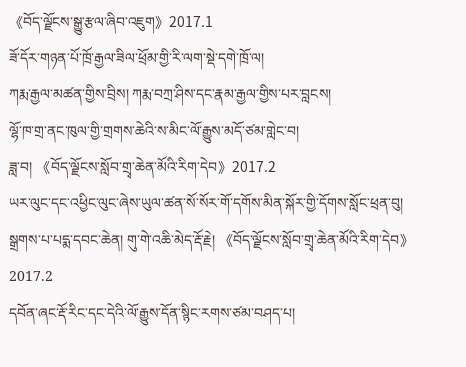《བོད་ལྗོངས་སྒྱུ་རྩལ་ཞིབ་འཇུག》2017.1
ཟོ་དོར་གཉན་པོ་ཁྲོ་རྒྱལ་ཟིལ་ཕྲོམ་གྱི་རི་ལག་སྡེ་དགེ་ཁྲོ་ལ།
ཀརྨ་རྒྱལ་མཚན་གྱིས་བྲིས། ཀརྨ་བཀྲ་ཤིས་དང་རྣམ་རྒྱལ་གྱིས་པར་བླངས།
ལྷོ་ཁ་གྲ་ནང་ཁུལ་གྱི་གྲགས་ཆེའི་ས་མིང་ལོ་རྒྱུས་མདོ་ཙམ་གླེང་བ།
ཟླ་བ། 《བོད་ལྗོངས་སློབ་གྲྭ་ཆེན་མོའི་རིག་དེབ》2017.2
ཡར་ལུང་དང་འཕྱིང་ལུང་ཞེས་ཡུལ་ཚན་སོ་སོར་གོ་དགོས་མིན་སྐོར་གྱི་དོགས་སློང་ཕྲན་བུ།
སྒྲགས་པ་པདྨ་དབང་ཆེན། གུ་གེ་འཆི་མེད་རྡོ་རྗེ། 《བོད་ལྗོངས་སློབ་གྲྭ་ཆེན་མོའི་རིག་དེབ》2017.2
དབོན་ཞང་རྡོ་རིང་དང་དེའི་ལོ་རྒྱུས་དོན་སྙིང་རགས་ཙམ་བཤད་པ།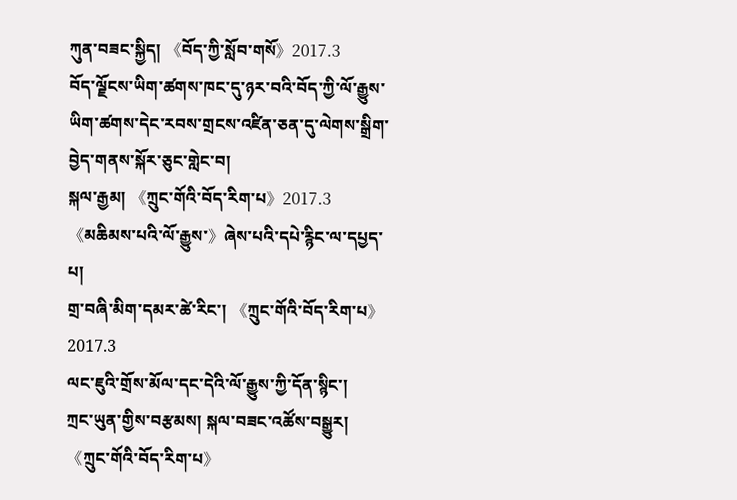ཀུན་བཟང་སྐྱིད། 《བོད་ཀྱི་སློབ་གསོ》2017.3
བོད་ལྗོངས་ཡིག་ཚགས་ཁང་དུ་ཉར་བའི་བོད་ཀྱི་ལོ་རྒྱུས་ཡིག་ཚགས་དེང་རབས་གྲངས་འཛིན་ཅན་དུ་ལེགས་སྒྲིག་བྱེད་གནས་སྐོར་ཅུང་གླེང་བ།
སྐལ་རྒྱམ། 《ཀྲུང་གོའི་བོད་རིག་པ》2017.3
《མཆིམས་པའི་ལོ་རྒྱུས་》ཞེས་པའི་དཔེ་རྙིང་ལ་དཔྱད་པ།
གྲ་བཞི་མིག་དམར་ཚེ་རིང་། 《ཀྲུང་གོའི་བོད་རིག་པ》2017.3
ལང་ཇུའི་གྲོས་མོལ་དང་དེའི་ལོ་རྒྱུས་ཀྱི་དོན་སྙིང་།
ཀྲང་ཡུན་གྱིས་བརྩམས། སྐལ་བཟང་འཚོས་བསྒྱུར། 《ཀྲུང་གོའི་བོད་རིག་པ》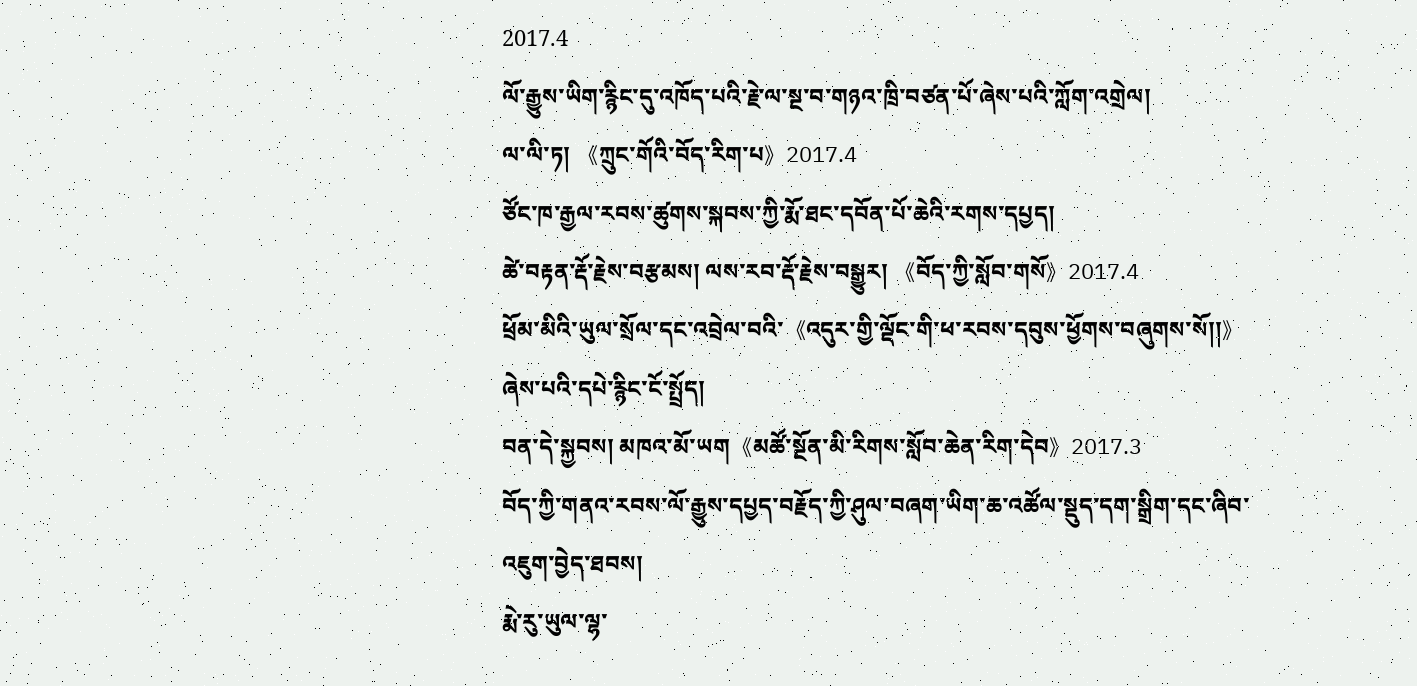2017.4
ལོ་རྒྱུས་ཡིག་རྙིང་དུ་འཁོད་པའི་རྗེ་ལ་སྔ་བ་གཉའ་ཁྲི་བཙན་པོ་ཞེས་པའི་ཀློག་འགྲེལ།
ལ་ལི་ཏ། 《ཀྲུང་གོའི་བོད་རིག་པ》2017.4
ཙོང་ཁ་རྒྱལ་རབས་ཚུགས་སྐབས་ཀྱི་རྨོ་ཐང་དབོན་པོ་ཆེའི་རགས་དཔྱད།
ཚེ་བརྟན་རྡོ་རྗེས་བརྩམས། ལས་རབ་རྡོ་རྗེས་བསྒྱུར། 《བོད་ཀྱི་སློབ་གསོ》2017.4
ཕྲོམ་མིའི་ཡུལ་སྲོལ་དང་འབྲེལ་བའི་《འདུར་གྱི་ལྡོང་གི་ཕ་རབས་དབུས་ཕྱོགས་བཞུགས་སོ།།》ཞེས་པའི་དཔེ་རྙིང་ངོ་སྤྲོད།
བན་དེ་སྐྱབས། མཁའ་མོ་ཡག《མཚོ་སྔོན་མི་རིགས་སློབ་ཆེན་རིག་དེབ》2017.3
བོད་ཀྱི་གནའ་རབས་ལོ་རྒྱུས་དཔྱད་བརྗོད་ཀྱི་ཤུལ་བཞག་ཡིག་ཆ་འཚོལ་སྡུད་དག་སྒྲིག་དང་ཞིབ་འཇུག་བྱེད་ཐབས།
རྨེ་རུ་ཡུལ་ལྷ་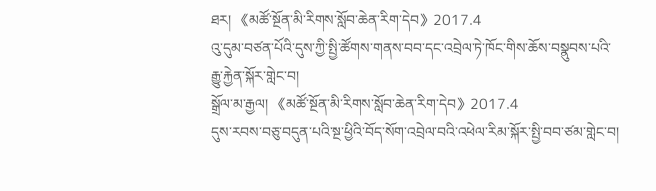ཐར། 《མཚོ་སྔོན་མི་རིགས་སློབ་ཆེན་རིག་དེབ》2017.4
འུ་དུམ་བཙན་པོའི་དུས་ཀྱི་སྤྱི་ཚོགས་གནས་བབ་དང་འབྲེལ་ཏེ་ཁོང་གིས་ཆོས་བསྣུབས་པའི་རྒྱུ་རྐྱེན་སྐོར་གླེང་བ།
སྒྲོལ་མ་རྒྱལ། 《མཚོ་སྔོན་མི་རིགས་སློབ་ཆེན་རིག་དེབ》2017.4
དུས་རབས་བཅུ་བདུན་པའི་སྔ་ཕྱིའི་བོད་སོག་འབྲེལ་བའི་འཕེལ་རིམ་སྐོར་སྤྱི་བབ་ཙམ་གླེང་བ།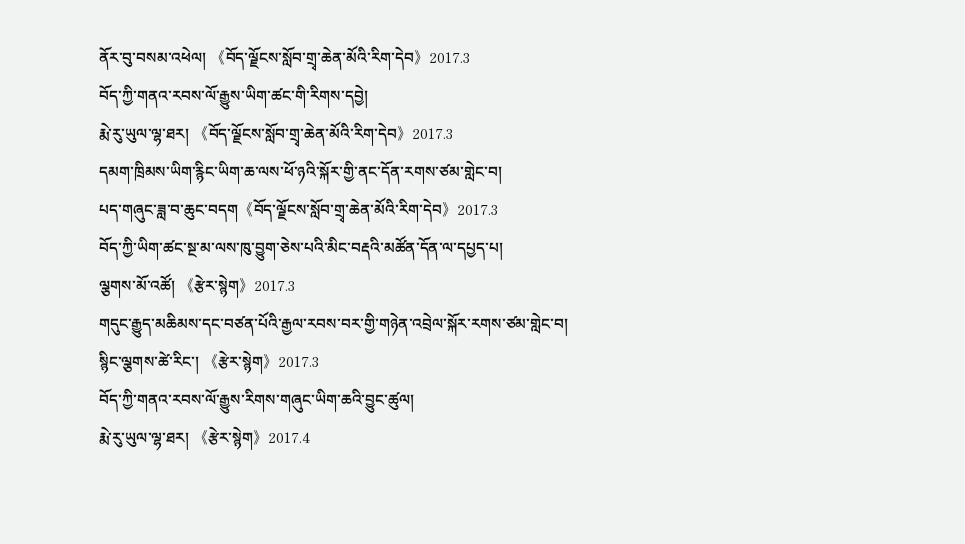ནོར་བུ་བསམ་འཕེལ། 《བོད་ལྗོངས་སློབ་གྲྭ་ཆེན་མོའི་རིག་དེབ》2017.3
བོད་ཀྱི་གནའ་རབས་ལོ་རྒྱུས་ཡིག་ཚང་གི་རིགས་དབྱེ།
རྨེ་རུ་ཡུལ་ལྷ་ཐར། 《བོད་ལྗོངས་སློབ་གྲྭ་ཆེན་མོའི་རིག་དེབ》2017.3
དམག་ཁྲིམས་ཡིག་རྙིང་ཡིག་ཆ་ལས་ཕོ་ཉའི་སྐོར་གྱི་ནང་དོན་རགས་ཙམ་གླེང་བ།
པད་གཞུང་ཟླ་བ་ཆུང་བདག《བོད་ལྗོངས་སློབ་གྲྭ་ཆེན་མོའི་རིག་དེབ》2017.3
བོད་ཀྱི་ཡིག་ཚང་སྔ་མ་ལས་ཁུ་བྱུག་ཅེས་པའི་མིང་བརྡའི་མཚོན་དོན་ལ་དཔྱད་པ།
ལྕགས་མོ་འཚོ། 《རྩེར་སྙེག》2017.3
གདུང་རྒྱུད་མཆིམས་དང་བཙན་པོའི་རྒྱལ་རབས་བར་གྱི་གཉེན་འབྲེལ་སྐོར་རགས་ཙམ་གླེང་བ།
སྙིང་ལྕགས་ཚེ་རིང་། 《རྩེར་སྙེག》2017.3
བོད་ཀྱི་གནའ་རབས་ལོ་རྒྱུས་རིགས་གཞུང་ཡིག་ཆའི་བྱུང་ཚུལ།
རྨེ་རུ་ཡུལ་ལྷ་ཐར། 《རྩེར་སྙེག》2017.4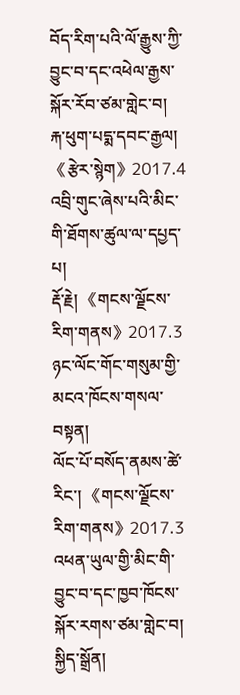བོད་རིག་པའི་ལོ་རྒྱུས་ཀྱི་བྱུང་བ་དང་འཕེལ་རྒྱས་སྐོར་རོབ་ཙམ་གླེང་བ།
རྐ་ཕུག་པདྨ་དབང་རྒྱལ། 《རྩེར་སྙེག》2017.4
འབྲི་གུང་ཞེས་པའི་མིང་གི་ཐོགས་ཚུལ་ལ་དཔྱད་པ།
རྡོ་རྗེ། 《གངས་ལྗོངས་རིག་གནས》2017.3
ཉང་ལོང་གོང་གསུམ་གྱི་མངའ་ཁོངས་གསལ་བསྟན།
ལོང་པོ་བསོད་ནམས་ཚེ་རིང་། 《གངས་ལྗོངས་རིག་གནས》2017.3
འཕན་ཡུལ་གྱི་མིང་གི་བྱུང་བ་དང་ཁྱབ་ཁོངས་སྐོར་རགས་ཙམ་གླེང་བ།
སྐྱིད་སྒྲོན།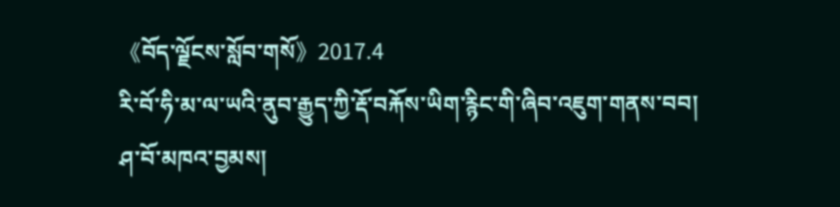《བོད་ལྗོངས་སློབ་གསོ》2017.4
རི་བོ་ཧི་མ་ལ་ཡའི་ནུབ་རྒྱུད་ཀྱི་རྡོ་བརྐོས་ཡིག་རྙིང་གི་ཞིབ་འཇུག་གནས་བབ།
ཤ་བོ་མཁའ་བྱམས།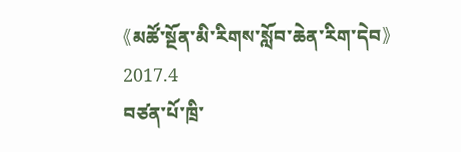《མཚོ་སྔོན་མི་རིགས་སློབ་ཆེན་རིག་དེབ》2017.4
བཙན་པོ་ཁྲི་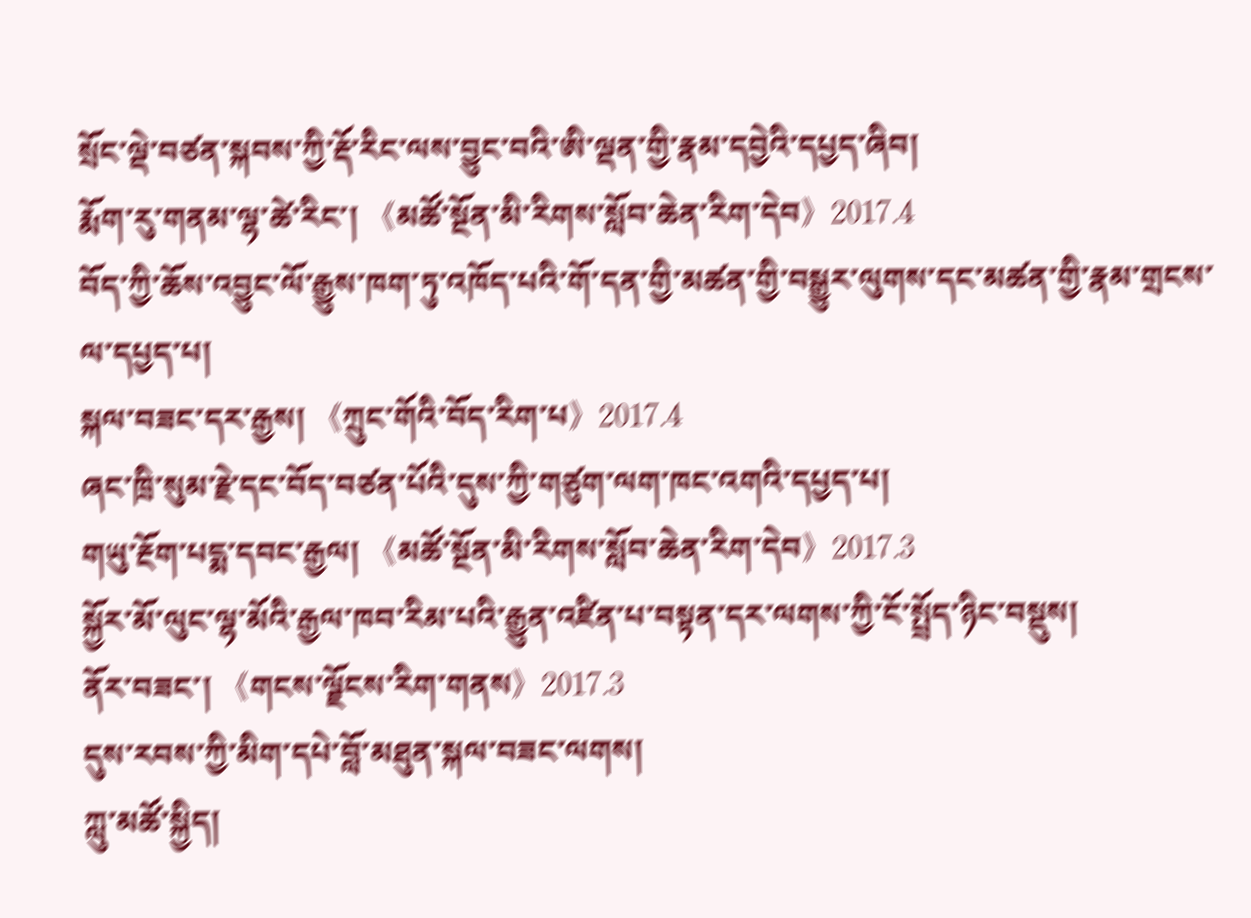སྲོང་ལྡེ་བཙན་སྐབས་ཀྱི་རྡོ་རིང་ལས་བྱུང་བའི་ཨི་ལྡན་གྱི་རྣམ་དབྱེའི་དཔྱད་ཞིབ།
རྨོག་རུ་གནམ་ལྷ་ཚེ་རིང་། 《མཚོ་སྔོན་མི་རིགས་སློབ་ཆེན་རིག་དེབ》2017.4
བོད་ཀྱི་ཆོས་འབྱུང་ལོ་རྒྱུས་ཁག་ཏུ་འཁོད་པའི་གོ་དན་གྱི་མཚན་གྱི་བསྒྱུར་ལུགས་དང་མཚན་གྱི་རྣམ་གྲངས་ལ་དཔྱད་པ།
སྐལ་བཟང་དར་རྒྱས། 《ཀྲུང་གོའི་བོད་རིག་པ》2017.4
ཞང་ཁྲི་སུམ་རྗེ་དང་བོད་བཙན་པོའི་དུས་ཀྱི་གཙུག་ལག་ཁང་འགའི་དཔྱད་པ།
གཡུ་རྔོག་པདྨ་དབང་རྒྱལ། 《མཚོ་སྔོན་མི་རིགས་སློབ་ཆེན་རིག་དེབ》2017.3
སྐྱོར་མོ་ལུང་ལྷ་མོའི་རྒྱལ་ཁབ་རིམ་པའི་རྒྱུན་འཛིན་པ་བསྟན་དར་ལགས་ཀྱི་ངོ་སྤྲོད་ཉིང་བསྡུས།
ནོར་བཟང་། 《གངས་ལྗོངས་རིག་གནས》2017.3
དུས་རབས་ཀྱི་མིག་དཔེ་བློ་མཐུན་སྐལ་བཟང་ལགས།
ཀླུ་མཚོ་སྐྱིད།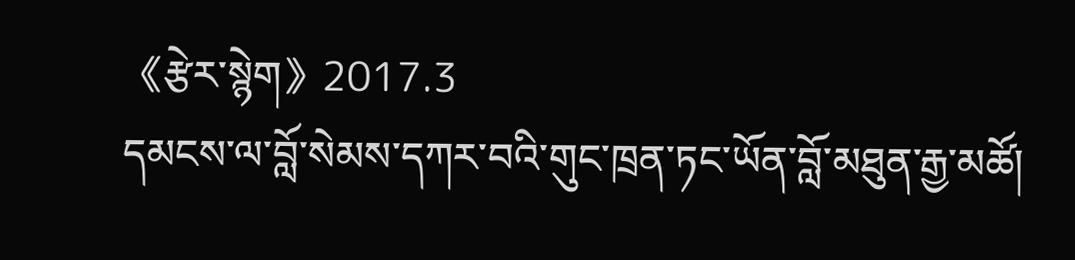《རྩེར་སྙེག》2017.3
དམངས་ལ་བློ་སེམས་དཀར་བའི་གུང་ཁྲན་ཏང་ཡོན་བློ་མཐུན་རྒྱ་མཚོ།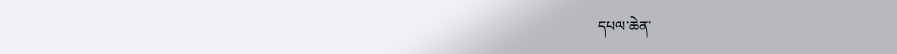དཔལ་ཆེན་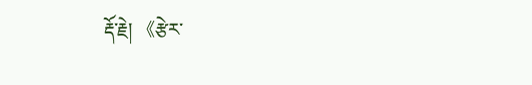རྡོ་རྗེ། 《རྩེར་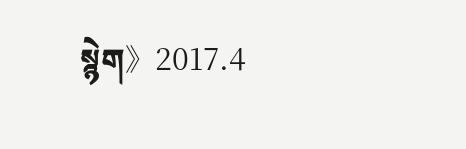སྙེག》2017.4